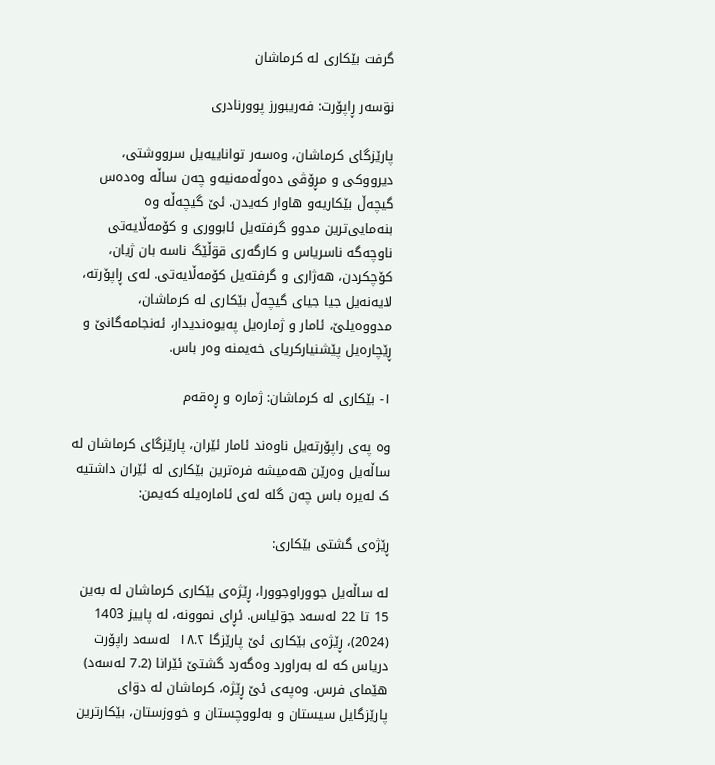گرفت بێکاری لە کرماشان

نۊسەر ڕاپۆرت: فەریبورز پوورنادری

پارێزگای کرماشان، وەسەر تواناییەیل سرووشتی، دیرووکی و مڕۆڤی دەوڵەمەنیەو چەن ساڵە وەدەس گیچەڵ بێکاریەو هاوار کەیدن. ئێ گیچەڵە وە بنەمایی‌ترین مدوو گرفتەیل ئابووری و کۆمەڵایەتی ناوچەگە ناسریاس و کارگەری قۊڵێگ ناسە بان ژیان، کۆچکردن، هەژاری و گرفتەیل کۆمەڵایەتی. لەی ڕاپۆرتە، لایەنەیل جیا جیای گیچەڵ بێکاری لە کرماشان، مدووەیلێ، ئامار و ژمارەیل پەیوەندیدار، ئەنجامەگانێ و ڕێچارەیل پێشنیارکریای خەیمنە وەر باس.

١- بێکاری لە کرماشان: ژمارە و ڕەقەم

وە پەی راپۆرتەیل ناوەند ئامار ئێران، پارێزگای کرماشان لە ساڵەیل وەرێن هەمیشە فرەترین بێکاری لە ئێران داشتیە ک لەیرە باس چەن گلە لەی ئامارەیلە کەیمن:

ڕێژەی گشتی بێکاری:

لە ساڵەیل جووراوجوورا، ڕێژەی بێکاری کرماشان لە بەین 15 تا 22 لەسەد جۊلیاس. ئڕای نموونە، لە پاییز 1403 (2024)، ڕێژەی بێکاری ئێ پارێزگا ۱۸.۲  لەسەد راپۆرت دریاس کە لە بەراورد وەگەرد گشتێ ئێرانا (7.2 لەسەد) هێمای فرس. وەپەی ئێ ڕێژە، کرماشان لە دۊای پارێزگایل سیستان و بەلووچستان و خووزستان، بێکارترین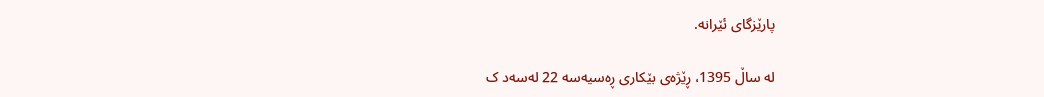پارێزگای ئێرانە.

لە ساڵ 1395، ڕێژەی بێکاری ڕەسیەسە 22 لەسەد ک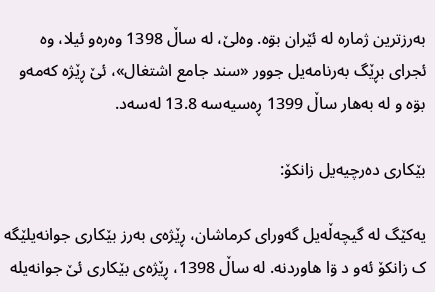بەرزترین ژمارە لە ئێران بۊە. وەلێ، لە ساڵ 1398 وەرەو ئیلا، وە ئجرای بڕێگ بەرنامەیل جوور «سند جامع اشتغال»، ئێ ڕێژە کەمەو بۊە و لە بەهار ساڵ 1399 ڕەسیەسە 13.8 لەسەد.

بێکاری دەرچیەیل زانکۆ:

یەکێگ لە گیچەڵەیل گەورای کرماشان، ڕێژەی بەرز بێکاری جوانەیلێگە ک زانکۆ ئەو د ۊا هاوردنە. لە ساڵ 1398، ڕێژەی بێکاری ئێ جوانەیلە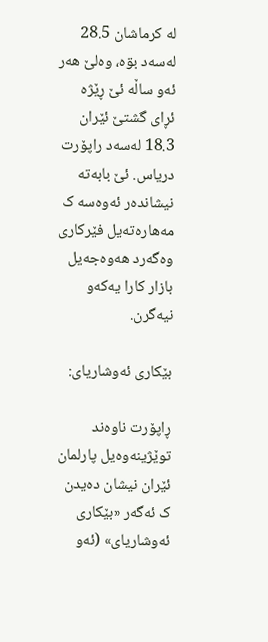لە کرماشان 28.5 لەسەد بۊە، وەلێ هەر ئەو ساڵە ئێ ڕێژە ئڕای گشتێ ئێران 18.3 لەسەد راپۆرت دریاس. ئێ بابەتە نیشاندەر ئەوەسە ک مەهارەتەیل فێرکاری وەگەرد هەوەجەیل بازار کارا یەکەو نیەگرن.

بێکاری ئەوشاریای:

ڕاپۆرت ناوەند توێژینەوەیل پارلمان ئێران نیشان دەیدن ک ئەگەر «بێکاری ئەوشاریای» (ئەو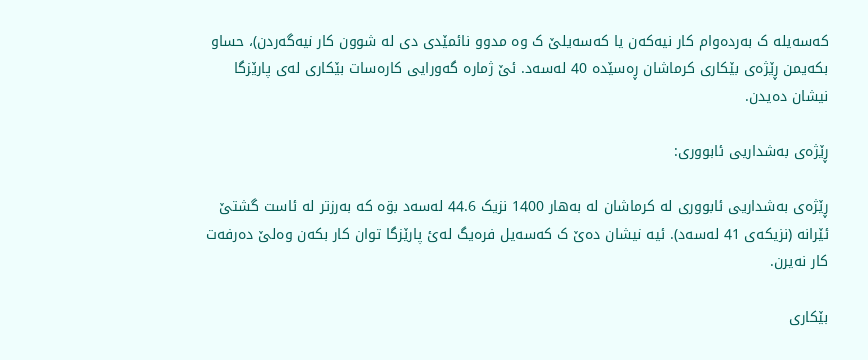کەسەیلە ک بەردەوام کار نیەکەن یا کەسەیلێ ک وە مدوو نائمێدی دی لە شوون کار نیەگەردن)، حساو بکەیمن ڕێژەی بێکاری کرماشان ڕەسێدە 40 لەسەد. ئێ ژمارە گەورایی کارەسات بێکاری لەی پارێزگا نیشان دەیدن.

ڕێژەی بەشداریی ئابووری:

ڕێژەی بەشداریی ئابووری لە کرماشان لە بەهار 1400 نزیک 44.6 لەسەد بۊه کە بەرزتر لە ئاست گشتێ ئێرانە (نزیکەی 41 لەسەد). ئیە نیشان دەێ ک کەسەیل فرەیگ لەئ پارێزگا توان کار بکەن وەلێ دەرفەت کار نەیرن.

بێکاری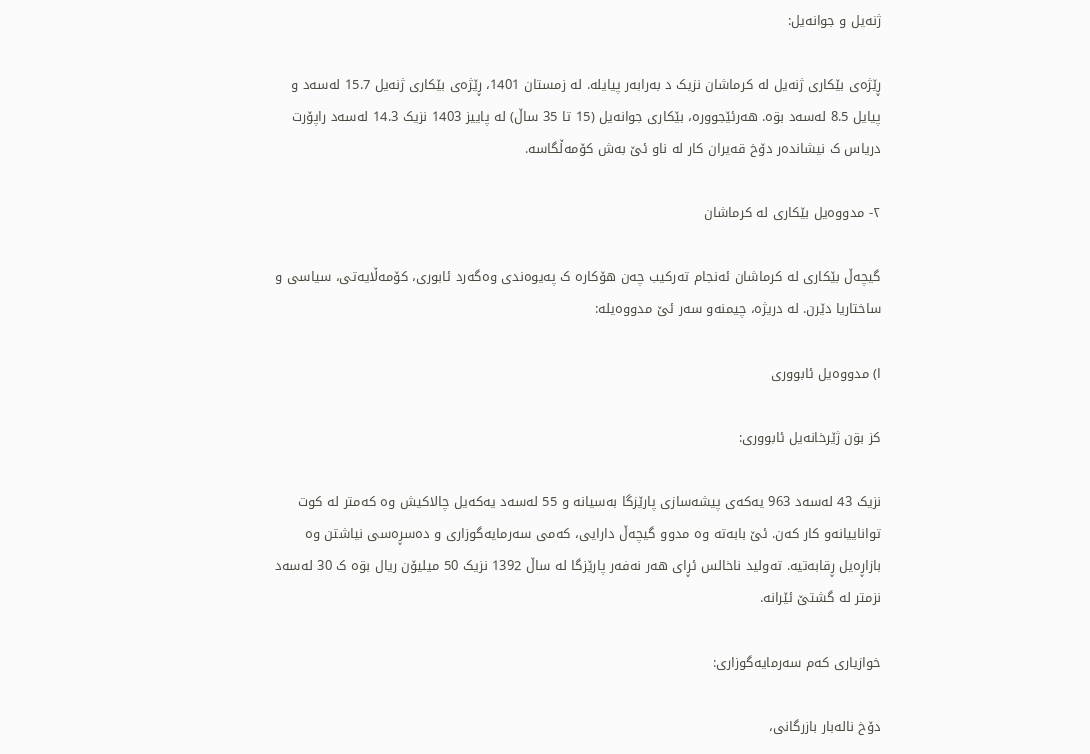ژنەیل و جوانەیل:

ڕێژەی بێکاری ژنەیل لە کرماشان نزیک د بەرابەر پیایلە. لە زمستان 1401، ڕێژەی بێکاری ژنەیل 15.7 لەسەد و پیایل 8.5 لەسەد بۊە. هەرئێجوورە، بێکاری جوانەیل (15 تا 35 ساڵ) لە پاییز 1403 نزیک 14.3 لەسەد راپۆرت دریاس ک نیشاندەر دۆخ قەیران کار لە ناو ئێ بەش کۆمەڵگاسە.

٢- مدووەیل بێکاری لە کرماشان

گیچەڵ بێکاری لە کرماشان ئەنجام تەرکیب چەن هۆکارە ک پەیوەندی وەگەرد ئابوری، کۆمەڵایەتی، سیاسی و ساختاریا دێرن. لە دریژە، چیمنەو سەر ئێ مدووەیلە:

ا) مدووەیل ئابووری

کز بۊن ژێرخانەیل ئابووری:

نزیک 43 لەسەد 963 یەکەی پیشەسازی پارێزگا بەسیانە و 55 لەسەد یەکەیل چالاکیش وە کەمتر لە کوت تواناییانەو کار کەن. ئێ بابەتە وە مدوو گیچەڵ دارایی، کەمی سەرمایەگوزاری و دەسڕەسی نیاشتن وە بازاڕەیل ڕقابەتیە. تەولید ناخالس ئڕای هەر نەفەر پارێزگا لە ساڵ 1392 نزیک 50 میلیۆن ریال بۊە ک 30 لەسەد نزمتر لە گشتێ ئێرانە.

خوازیاری کەم سەرمایەگوزاری:

دۆخ نالەبار بازرگانی،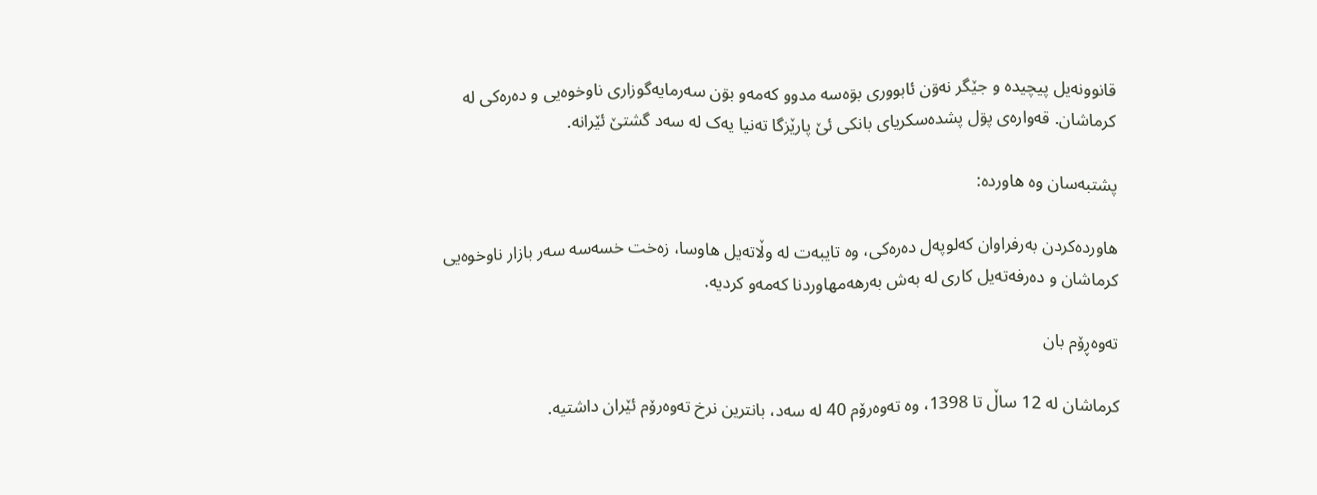قانوونەیل پیچیدە و جێگر نەۊن ئابووری بۊەسە مدوو کەمەو بۊن سەرمایەگوزاری ناوخوەیی و دەرەکی لە کرماشان. قەوارەی پۊل پشدەسکریای بانکی ئێ پارێزگا تەنیا یەک لە سەد گشتێ ئێرانە.

پشتبەسان وە هاوردە:

هاوردەکردن بەرفراوان کەلوپەل دەرەکی، وە تایبەت لە وڵاتەیل هاوسا، زەخت خسەسە سەر بازار ناوخوەیی کرماشان و دەرفەتەیل کاری لە بەش بەرهەمهاوردنا کەمەو کردیە.

تەوەڕۆم بان

کرماشان لە 12 ساڵ تا 1398، وە تەوەرۆم 40 لە سەد، بانترین نرخ تەوەرۆم ئێران داشتیە.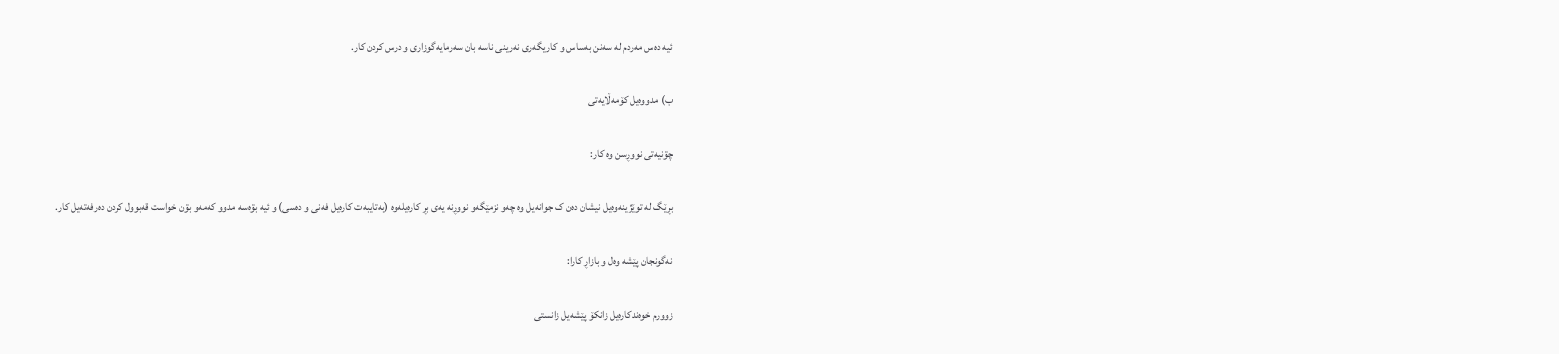ئیە دەس مەردم لە سەنن بەساس و کاریگەری نەرینی ناسە بان سەرمایەگوزاری و درس کردن کار.

ب) مدووەیل کۆمەڵایەتی

چۊنیەتی نووڕسن وە کار:

بڕێگ لە توێژینەوەیل نیشان دەن ک جوانەیل وە چەو نزمێگەو نووڕنە یەی بڕ کارەیلەوە (بەتایبەت کارەیل فەنی و دەسی) و ئیە بۊەسە مدوو کەمەو بۊن خواست قەبوول کردن دەرفەتەیل کار.

نەگونجان پێشە وەل و بازاڕ کارا:

زوورم خوەندکارەیل زانکۆ پێشەیل زانستی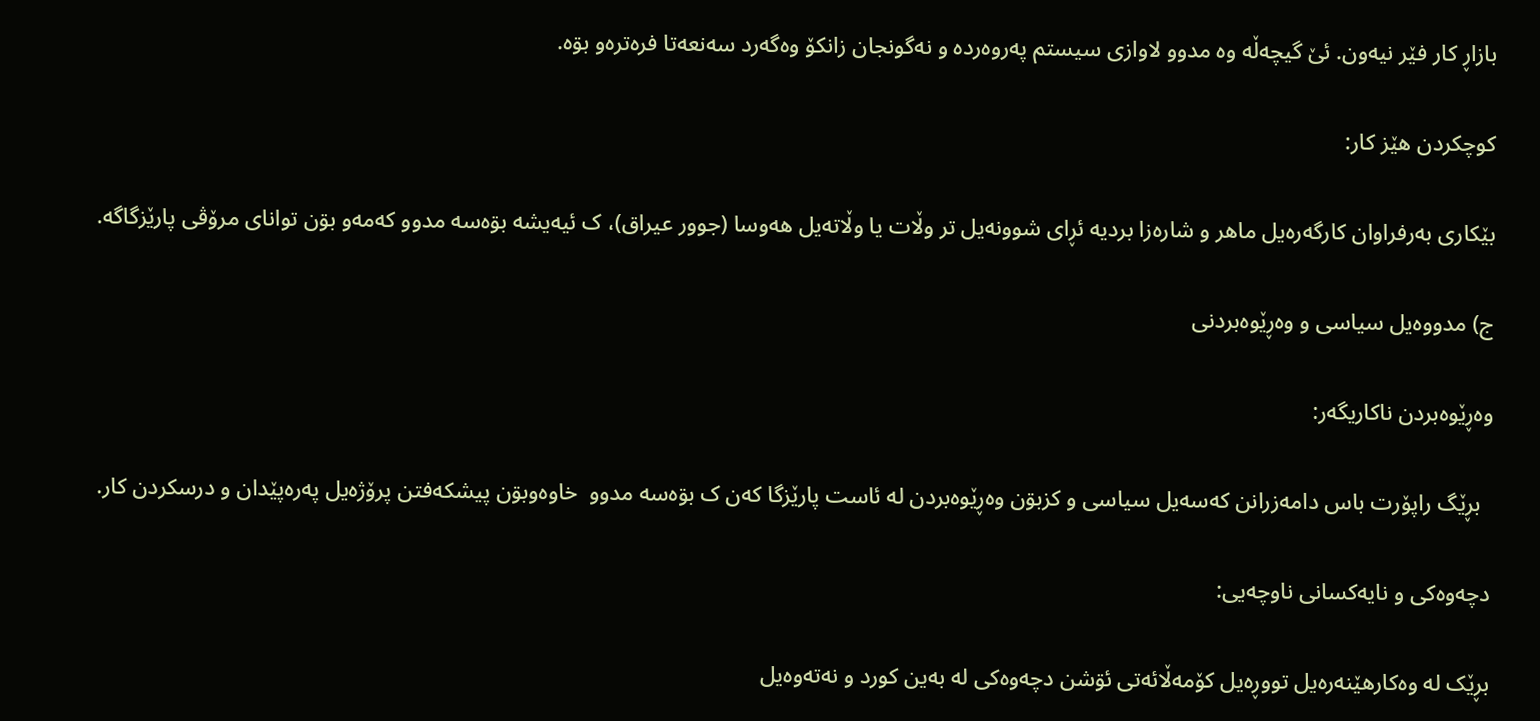بازاڕ کار فێر نیەون. ئێ گیچەڵە وە مدوو لاوازی سیستم پەروەردە و نەگونجان زانکۆ وەگەرد سەنعەتا فرەترەو بۊە.

کوچکردن هێز کار:

بێکاری بەرفراوان کارگەرەیل ماهر و شارەزا بردیە ئڕای شوونەیل تر وڵات یا وڵاتەیل هەوسا (جوور عیراق)، ک ئیەیشە بۊەسە مدوو کەمەو بۊن توانای مرۆڤی پارێزگاگە.

ج) مدووەیل سیاسی و وەڕێوەبردنی

وەڕێوەبردن ناکاریگەر:

  بڕێگ راپۆرت باس دامەزرانن کەسەیل سیاسی و کزبۊن وەڕێوەبردن لە ئاست پارێزگا کەن ک بۊەسە مدوو  خاوەوبۊن پیشکەفتن پرۆژەیل پەرەپێدان و درسکردن کار.

دچەوەکی و نایەکسانی ناوچەیی:

بڕێک لە وەکارهێنەرەیل تووڕەیل کۆمەڵائەتی ئۊشن دچەوەکی لە بەین کورد و نەتەوەیل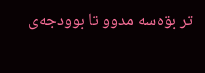تر بۊەسە مدوو تا بوودجەی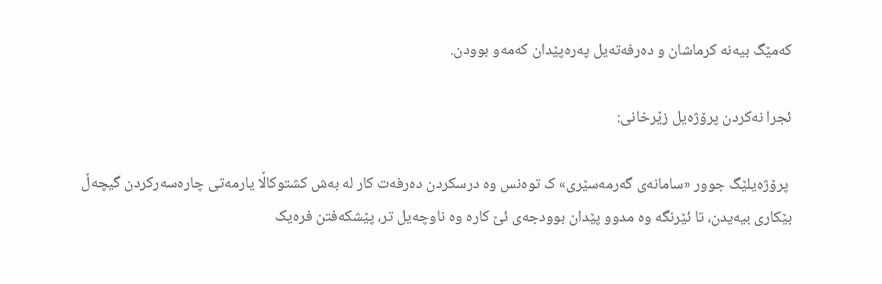کەمێگ بیەنە کرماشان و دەرفەتەیل پەرەپێدان کەمەو بوودن.

ئجرا نەکردن پرۆژەیل زێرخانی:

 پرۆژەیلێگ جوور «سامانەی گەرمەسێری» ک توەنس وە درسکردن دەرفەت کار لە بەش کشتوکاڵا یارمەتی چارەسەرکردن گیچەڵ بێکاری بیەیدن، تا ئێرنگە وە مدوو پێدان بوودجەی ئێ کارە وە ناوچەیل تر، پێشکەفتن فرەیک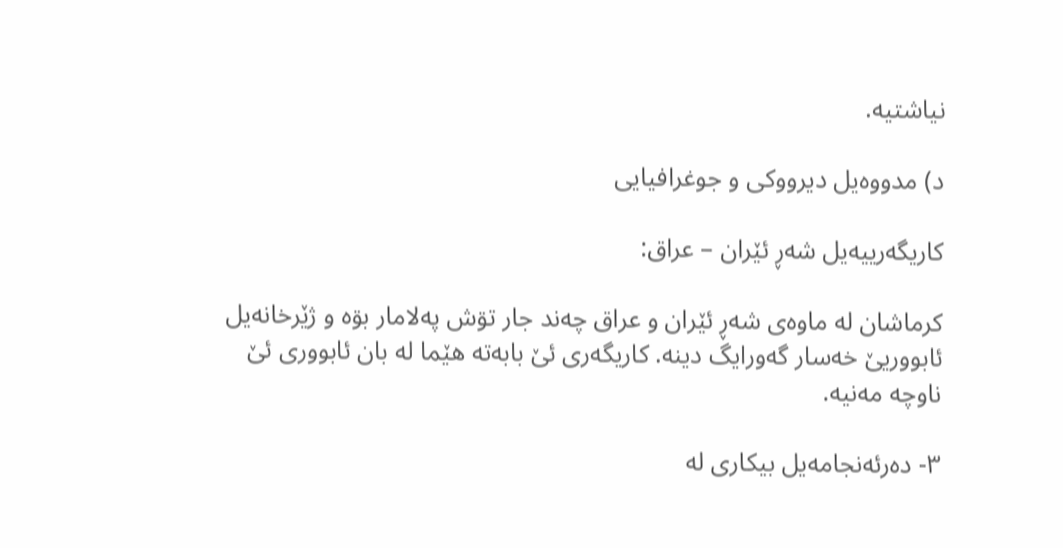نیاشتیە.

د) مدووەیل دیرووکی و جوغرافیایی

کاریگەرییەیل شەڕ ئێران – عراق:

کرماشان لە ماوەی شەڕ ئێران و عراق چەند جار تۊش پەلامار بۊە و ژێرخانەیل ئابووریێ خەسار گەورایگ دینە. کاریگەری ئێ بابەتە هێما لە بان ئابووری ئێ ناوچە مەنیە.

٣- دەرئەنجامەیل بیکاری له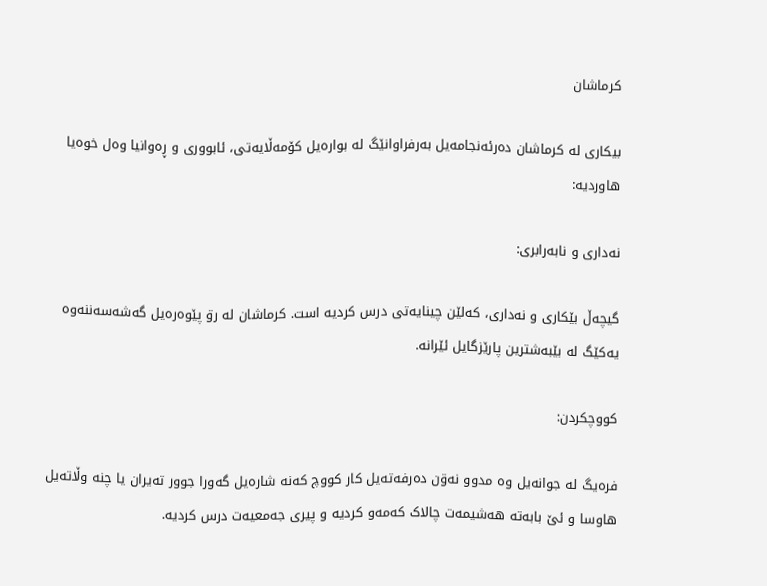کرماشان

بیکاری لە کرماشان دەرئەنجامەیل بەرفراوانێگ لە بوارەیل کۆمەڵایەتی، ئابووری و ڕەوانیا وەل خوەیا هاوردیە:

نەداری و نابەرابری:

گیچەڵ بێکاری و نەداری، کەلێن چینایەتی درس کردیە است. کرماشان لە رۊ پێوەرەیل گەشەسەننەوە یەکێگ لە بێبەشترین پارێزگایل ئێرانە.

کووچکردن:

فرەیگ لە جوانەیل وە مدوو نەۊن دەرفەتەیل کار کووچ کەنە شارەیل گەورا جوور تەیران یا چنە وڵاتەیل هاوسا و ئێ بابەتە هەشیمەت چالاک کەمەو کردیە و پیری جەمعیەت درس کردیە.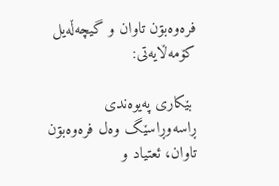فرەوەبۊن تاوان و گیچەڵەیل کۆمەڵایەتی:

 بێکاری پەیوەندی ڕاسەوڕاسێگ وەل فرەوەبۊن تاوان، ئعتیاد و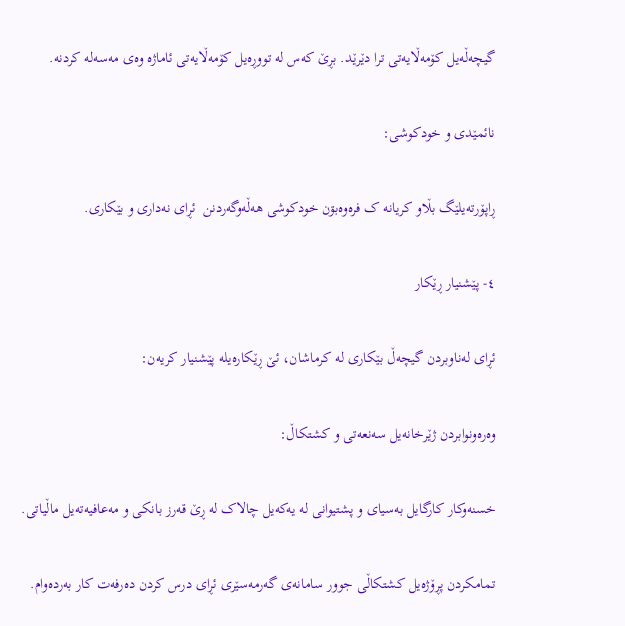گیچەڵەیل کۆمەڵایەتی ترا دێرێد. بڕێ کەس لە تووڕەیل کۆمەڵایەتی ئاماژە وەی مەسەلە کردنە.

نائمێدی و خودکوشی:

ڕاپۆرتەیلێگ بڵاو کریانە ک فرەوەبۊن خودکوشی هەڵەوگەردنن  ئڕای نەداری و بێکاری.

٤- پێشنیار ڕێکار

ئڕای لەناوبردن گیچەڵ بێکاری لە کرماشان، ئێ ڕێکارەیلە پێشنیار کریەن:

وەرەونوابردن ژێرخانەیل سەنعەتی و کشتکاڵ:

خسنەوکار کارگایل بەسیای و پشتیوانی لە یەکەیل چالاک لە ڕێ قەرز بانکی و مەعافیەتەیل ماڵیاتی.

تمامکردن پڕۆژەیل کشتکاڵی جوور سامانەی گەرمەسێری ئڕای درس کردن دەرفەت کار بەردەوام.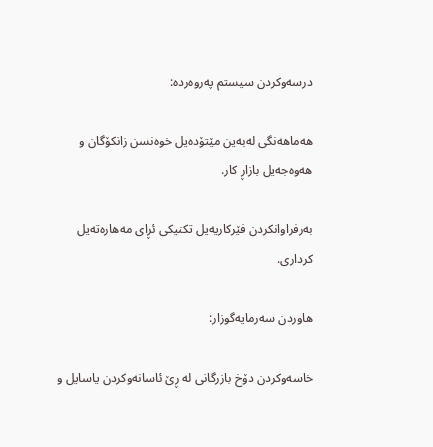درسەوکردن سیستم پەروەردە:

هەماهەنگی لەبەین مێتۆدەیل خوەنسن زانکۆگان و هەوەجەیل بازاڕ کار.

بەرفراوانکردن فێرکاریەیل تکنیکی ئڕای مەهارەتەیل کرداری.

هاوردن سەرمایەگوزار:

خاسەوکردن دۆخ بازرگانی لە ڕێ ئاسانەوکردن یاسایل و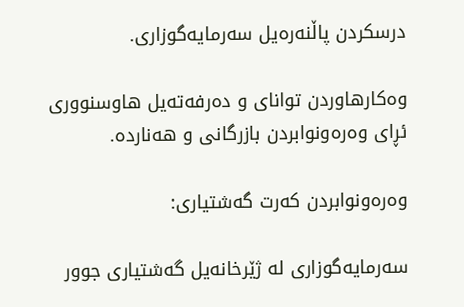درسکردن پاڵنەرەیل سەرمایەگوزاری.

وەکارهاوردن توانای و دەرفەتەیل هاوسنووری ئڕای وەرەونوابردن بازرگانی و هەناردە.

وەرەونوابردن کەرت گەشتیاری:

سەرمایەگوزاری لە ژێرخانەیل گەشتیاری جوور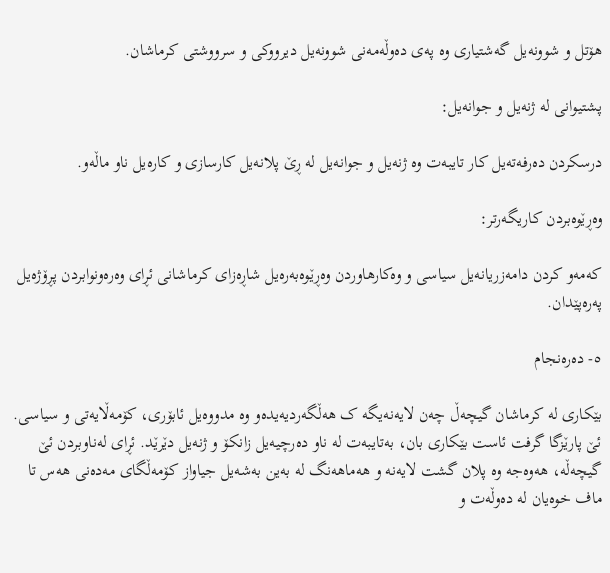هۆتل و شوونەیل گەشتیاری وە پەی دەوڵەمەنی شوونەیل دیرووکی و سرووشتی کرماشان.

پشتیوانی لە ژنەیل و جوانەیل:

درسکردن دەرفەتەیل کار تایبەت وە ژنەیل و جوانەیل لە ڕێ پلانەیل کارسازی و کارەیل ناو ماڵەو.

وەڕێوەبردن کاریگەرتر:

کەمەو کردن دامەزریانەیل سیاسی و وەکارهاوردن وەڕێوەبەرەیل شاڕەزای کرماشانی ئڕای وەرەونوابردن پڕۆژەیل پەرەپێدان.

٥- دەرەنجام

بێکاری لە کرماشان گیچەڵ چەن لایەنەیگە ک هەڵگەردیەیدەو وە مدووەیل ئابۆری، کۆمەڵایەتی و سیاسی. ئێ پارێزگا گرفت ئاست بێکاری بان، بەتایبەت لە ناو دەرچیەیل زانکۆ و ژنەیل دێرێد. ئڕای لەناوبردن ئێ گیچەڵە، هەوەجە وە پلان گشت لایەنە و هەماهەنگ لە بەین بەشەیل جیاواز کۆمەڵگای مەدەنی هەس تا ماف خوەیان لە دەوڵەت و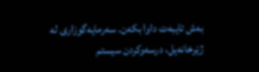بەش تایبەت داوا بکەن. سەرمایەگوزاری لە ژێرخانەیل، درسەوکردن سیستم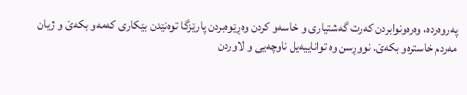پەروەردە، وەرەونوابردن کەرت گەشتیاری و خاسەو کردن وەڕێوەبردن پارێزگا توەنێدن بێکاری کەمەو بکەێ و ژیان مەردم خاسترەو بکەێ. نووڕسن وە تواناییەیل ناوچەیی و لاوردن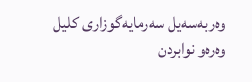وەربەسەیل سەرمایەگوزاری کلیل وەرەو نوابردن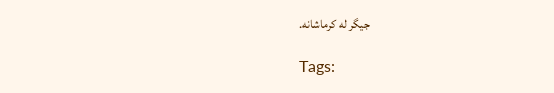جیگر لە کرماشانە.

Tags: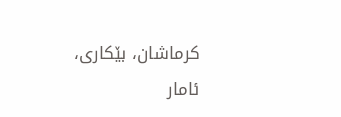کرماشان، بێکاری، ئامار